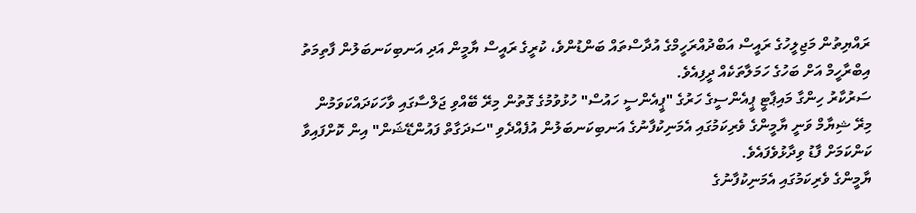ރައްޔިތުން މަޖިލީހުގެ ރައީސް އަބްދުއްރަހީމްގެ އުދާސްތައް ބަންޑުންވެ، ކުރީގެ ރައީސް ޔާމީން އަދި އަނބިކަނބަލުން ފާތިމަތު އިބްރާހީމް އަށް ބަހުގެ ހަމަލާތަކެއް ދީފިއެވެ.
ސަރުކާރު ހިންގާ މައިޕާޓީ ޕީއެންސީގެ ހަރުގެ "ޕީއެންސީ ހައުސް" ހުޅުވުމުގެ ގޮތުން މިރޭ ބޭއްވި ޖަލްސާގައި ވާހަކަދައްކަވަމުން މިރޭ ޝިޔާމް ވަނީ ޔާމީންގެ ވެރިކަމުގައި އެމަނިކުފާނުގެ އަނބިކަނބަލުން އުފެއްދެވި "ސަދަގާތް ފައުންޑޭޝަން" އިން ކޮށްފައިވާ ކަންކަމަށް ފާޑު ވިދާޅުވެފައެވެ.
ޔާމީންގެ ވެރިކަމުގައި އެމަނިކުފާނުގެ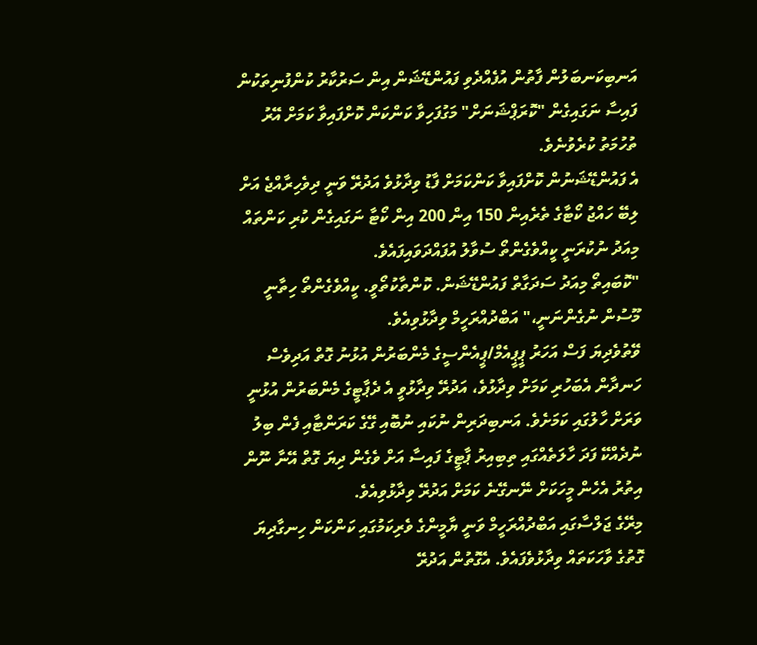އަނބިކަނބަލުން ފާތުން އުފެއްދެވި ފައުންޑޭޝަން އިން ސަރުކާރު ކުންފުނިތަކުން ފައިސާ ނަގައިގެން "ކޮރަޕްޝަނަށް" މަގުފަހިވާ ކަންކަން ކޮށްފައިވާ ކަމަށް އޭރު ތުހުމަތު ކުރެވުނެވެ.
އެ ފައުންޑޭޝަނުން ކޮށްފައިވާ ކަންކަމަށް ފާޑު ވިދާޅުވެ އަދުރޭ ވަނީ ދިވެހިރާއްޖެ އަށް ލިބޭ ހައްޖު ކޯޓާގެ ތެރެއިން 150 އިން 200 އިން ކޯޓާ ނަގައިގެން ކުރި ކަންތައް މިއަދު ނުކުރަނީ ކީއްވެގެންތޯ ސުވާލު އުފައްދަވައިފައެވެ.
"ކޮބައިތޯ މިއަދު ސަދަގާތް ފައުންޑޭޝަން. ކޮންތާކުތޯވީ. ކީއްވެގެންތޯ ހިތާނީ މޫސުން ނުގެންނަނީ،" އަބްދުއްރަހީމް ވިދާޅުވިއެވެ.
ވޭތުވެދިޔަ ފަސް އަހަރު ޕީޕީއެމް/ޕީއެންސީގެ މެންބަރުން އުޅުނު ގޮތް އަދިވެސް ހަނދާން އެބަހުރި ކަމަށް ވިދާޅުވެ، އަދުރޭ ވިދާޅުވީ އެ ދެޕާޓީގެ މެންބަރުން އުޅުނީ ވަރަށް ހާލުގައި ކަމަށެވެ. އަނބިދަރިން ނުކައި ނުބޮއި ގޭގެ ކަރަންޓާއި ފެން ބިލު ނުދެއްކޭ ފަދަ ހާލަތެއްގައި ތިބިއިރު ޕާޓީގެ ފައިސާ އަށް ވެގެން ދިޔަ ގޮތް އޭނާ ނޫން އިތުރު އެހެން މީހަކަށް ނޭނގޭނެ ކަމަށް އަދުރޭ ވިދާޅުވިއެވެ.
މިރޭގެ ޖަލްސާގައި އަބްދުއްރަހީމް ވަނީ ޔާމީންގެ ވެރިކަމުގައި ކަންކަން ހިނގާދިޔަ ގޮތުގެ ވާހަކަތައް ވިދާޅުވެފައެވެ. އެގޮތުން އަދުރޭ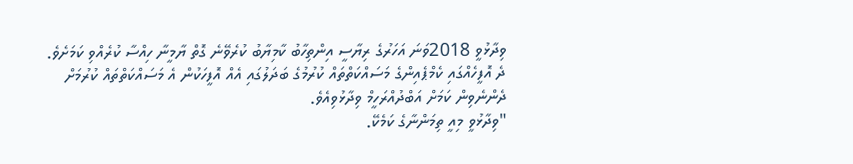ވިދާޅުވީ 2018ވަނަ އަހަރުގެ ރިޔާސީ އިންތިހާބު ކާމިޔާބު ކުރެވޭނެ ގޮތް ޔާމީނާ ހިއްސާ ކުރެއްވި ކަމަށެވެ. ދެ އޮފީހެއްގައި ކެމްޕެއިންގެ މަސައްކަތްތައް ކުރުމުގެ ބަދަލުގައި އެއް އޮފީހަކުން އެ މަސައްކަތްތައް ކުރުމަށް ދެންނެވިން ކަމަށް އަބްދުއްރަހީމް ވިދާޅުވިއެވެ.
"ވިދާޅުވީ މިއީ ތިމަންނާގެ ކަމެކޭ.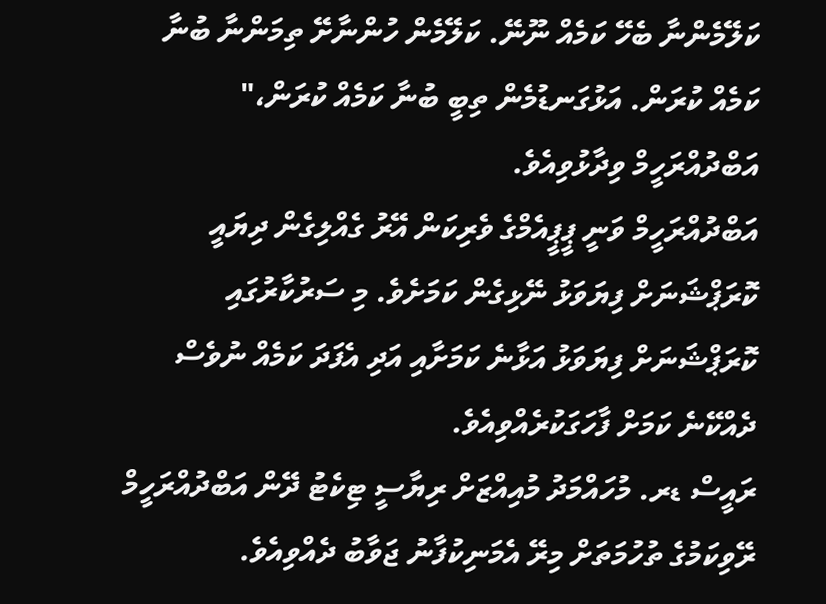ކަލޭމެންނާ ބެހޭ ކަމެއް ނޫނޭ. ކަލޭމެން ހުންނާށޭ ތިމަންނާ ބުނާ ކަމެއް ކުރަން. އަޅުގަނޑުމެން ތިބީ ބުނާ ކަމެއް ކުރަން،" އަބްދުއްރަހީމް ވިދާޅުވިއެވެ.
އަބްދުއްރަހީމް ވަނީ ޕީޕީއެމްގެ ވެރިކަން އޭރު ގެއްލިގެން ދިޔައީ ކޮރަޕްޝަނަށް ފިޔަވަޅު ނޭޅިގެން ކަމަށެވެ. މި ސަރުކާރުގައި ކޮރަޕްޝަނަށް ފިޔަވަޅު އަޅާނެ ކަމަށާއި އަދި އެފަދަ ކަމެއް ނުވެސް ދެއްކޭނެ ކަމަށް ފާހަގަކުރެއްވިއެވެ.
ރައީސް ޑރ. މުހައްމަދު މުއިއްޒަށް ރިޔާސީ ޓިކެޓު ދޭން އަބްދުއްރަހީމް ރޭވިކަމުގެ ތުހުމަތަށް މިރޭ އެމަނިކުފާނު ޖަވާބު ދެއްވިއެވެ.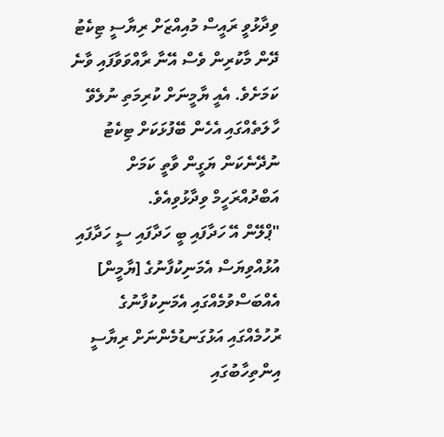ވިދާޅުވީ ރައީސް މުއިއްޒަށް ރިޔާސީ ޓިކެޓު ދޭން މާކުރިން ވެސް އޭނާ ރާއްވަވާފައި ވާނެ ކަމަށެވެ. އެއީ ޔާމީނަށް ކުރިމަތި ނުލެވޭ ހާލަތެއްގައި އެހެން ބޭފުޅަކަށް ޓިކެޓު ނުދޭނެކަން ޔަގީން ވާތީ ކަމަށް އަބްދުއްރަހީމް ވިދާޅުވިއެވެ.
"ޕްލޭން އޭ ހަދާފައި ބީ ހަދާފައި ސީ ހަދާފައި އުޅުއްވިޔަސް އެމަނިކުފާނުގެ [ޔާމީން] އެއްބަސްވުމެއްގައި އެމަނިކުފާނުގެ ރުހުމެއްގައި އަޅުގަނޑުމެންނަށް ރިޔާސީ އިންތިހާބުގައި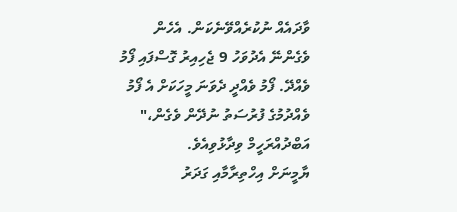ވާދައެއް ނުކުރެއްވޭނެކަން. އެހެން ވެގެންނޭ އެދުވަހު 9 ޖެހިއިރު ގޮސްފައި ފޯމު ވެއްދޭ. ފޯމު ވެއްދީ ދެވަނަ މީހަކަށް އެ ފޯމު ވެއްދުމުގެ ފުރުސަތު ނުދޭން ވެގެން،" އަބްދުއްރަހީމް ވިދާޅުވިއެވެ.
ޔާމީނަށް އިހްތިރާމާއި ގަދަރު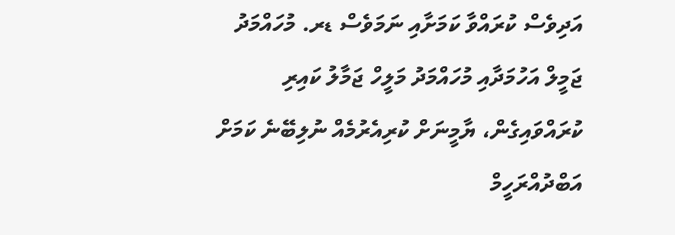އަދިވެސް ކުރައްވާ ކަމަށާއި ނަމަވެސް ޑރ. މުހައްމަދު ޖަމީލް އަހުމަދާއި މުހައްމަދު މަލީހް ޖަމާލު ކައިރި ކުރައްވައިގެން، ޔާމީނަށް ކުރިއެރުމެއް ނުލިބޭނެ ކަމަށް އަބްދުއްރަހީމް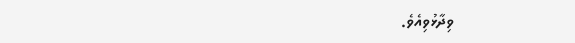ވިދާޅުވިއެވެ.